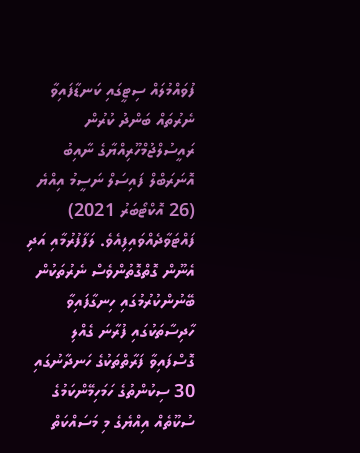ފުވައްމުލައް ސިޓީގައި ކަނޑާފައިވާ ނެރުތައް ބަންދު ކުރުން ރައީސުލްޖުމްހޫރިއްޔާގެ ނާއިބު އޮނަރަބްލް ފައިސަލް ނަސީމު އިއްޔެ (26 އޮކްޓޯބަރު 2021) ފައްޓަވާދެއްވައިފިއެވެ. ލަފާފުރުމާއި އަދި އެނޫން ގޮތްގޮތުންވެސް ނެރުތަކުން ބޭނުންކުރުމުގައި ހިނގާފައިވާ ހާދިސާތަކުގައި ފުރާނަ ގެއްލި ގޮސްފައިވާ ފަރާތްތަކުގެ ހަނދާނުގައި 30 ސިކުންތުގެ ހަމަހިމޭންކަމުގެ ސުކޫތެއް އިއްޔެގެ މި މަސައްކަތް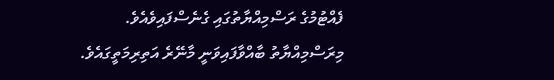ފެއްޓުމުގެ ރަސްމިއްޔާތުގައި ގެނެސްފައިވެއެވެ. މިރަސްމިއްޔާތު ބާއްވާފައިވަނީ މާނޭރެ އަތިރިމަތީގައެވެ.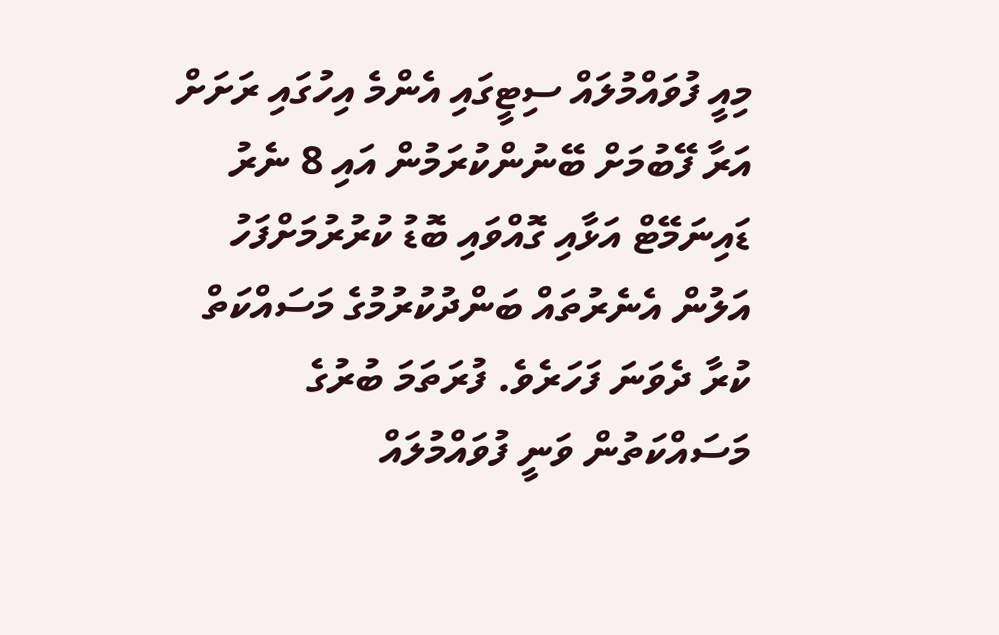މިއީ ފުވައްމުލައް ސިޓީގައި އެންމެ އިހުގައި ރަށަށް އަރާ ފޭބުމަށް ބޭނުންކުރަމުން އައި 8 ނެރު ޑައިނަމޭޓް އަޅާއި ގޮއްވައި ބޮޑު ކުރުރުމަށްފަހު އަލުން އެނެރުތައް ބަންދުކުރުމުގެ މަސައްކަތް ކުރާ ދެވަނަ ފަހަރެވެ. ފުރަތަމަ ބުރުގެ މަސައްކަތުން ވަނީ ފުވައްމުލައް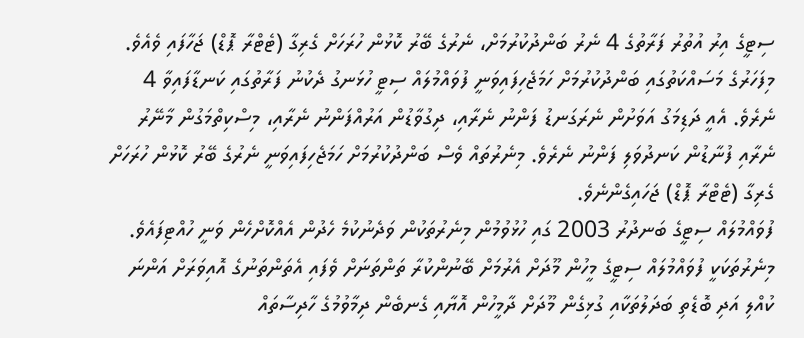ސިޓީގެ އިރު އުތުރު ފަރާތުގެ 4 ނެރު ބަންދުކުރުމަށް، ނެރުގެ ބޭރު ކޮޅުން ހުރަހަށް ގެރިގާ (ޓެޓްރާ ޕޮޑް) ޖަހާފައި ވެއެވެ.
މިފަހަރުގެ މަސައްކަތުގައި ބަންދުކުރުމަށް ހަމަޖެހިފައިވަނީ ފުވައްމުލައް ސިޓީ ހުޅަނގު ދެކުނު ފަރާތުގައި ކަނޑާފައިވާ 4 ނެރެވެ. އެއީ ދަޑިމަގު އަވަށުން ނެރަގަނޑު ފަންނު ނެރާއި، ދިގުވާޑުން އަރުއްފަންނު ނެރާއި، މިސްކިތްމަގުން މާނޭރު ނެރާއި ފުނާޑުން ކަނދުވަލި ފަންނު ނެރެވެ. މިނެރުތައް ވެސް ބަންދުކުރުމަށް ހަމަޖެހިފައިވަނީ ނެރުގެ ބޭރު ކޮޅުން ހުރަހަށް ގެރިގާ (ޓެޓްރާ ޕޮޑް) ޖަހައިގެންނެވެ.
ފުވައްމުލައް ސިޓީގެ ބަނދުރު 2003 ގައި ހުޅުވުމުން މިނެރުތަކުން ވަދެނުކުމެ ހެދުން އެއްކޮށްހެން ވަނީ ހުއްޓިފައެވެ.
މިނެރުތަކަކީ ފުވައްމުލައް ސިޓީގެ މީހުން މޫދަށް އެރުމަށް ބޭނުންކުރާ ތަންތަނަށް ވެފައި އެތަންތަނުގެ އޮއިވަރަށް އަންނަ ކުއްލި އަދި ބޮޑެތި ބަދަލުތަކާއި ގުޅިގެން މޫދަށް ދާމީހުން އޮޔާއި ގެނބެން ދިމާވުމުގެ ހާދިސާތައް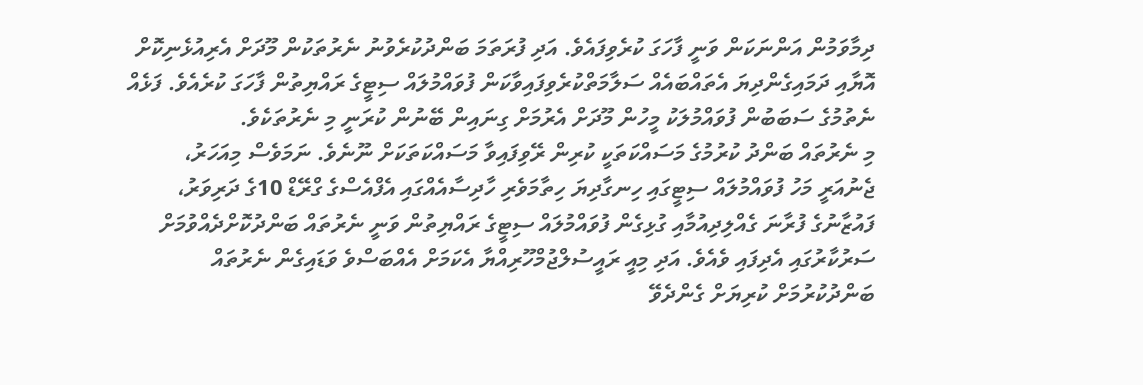ދިމާވަމުން އަންނަކަން ވަނީ ފާހަގަ ކުރެވިފައެވެ. އަދި ފުރަތަމަ ބަންދުކުރެވުނު ނެރުތަކުން މޫދަށް އެރިއުޅެނިކޮށް އޮޔާއި ދަމައިގެންދިޔަ އެތައްބައެއް ސަލާމަތްކުރެވިފައިވާކަން ފުވައްމުލައް ސިޓީގެ ރައްޔިތުން ފާހަގަ ކުރެއެވެ. ފަޅެއް ނެތުމުގެ ސަބަބުން ފުވައްމުލަކު މީހުން މޫދަށް އެރުމަށް ގިނައިން ބޭނުން ކުރަނީ މި ނެރުތަކެވެ.
މި ނެރުތައް ބަންދު ކުރުމުގެ މަސައްކަތަކީ ކުރިން ރޭވިފައިވާ މަސައްކަތަކަށް ނޫނެވެ. ނަމަވެސް މިއަހަރު، ޖެނުއަރީ މަހު ފުވައްމުލައް ސިޓީގައި ހިނގާދިޔަ ހިތާމަވެރި ހާދިސާއެއްގައި އެފްއެސްގެ ގްރޭޑް 10ގެ ދަރިވަރު، ފައުޒާނުގެ ފުރާނަ ގެއްލިދިއުމާއި ގުޅިގެން ފުވައްމުލައް ސިޓީގެ ރައްޔިތުން ވަނީ ނެރުތައް ބަންދުކޮށްދެއްވުމަށް ސަރުކާރުގައި އެދިފައި ވެއެވެ. އަދި މިއީ ރައީސުލްޖުމްހޫރިއްޔާ އެކަމަށް އެއްބަސްވެ ވަޑައިގެން ނެރުތައް ބަންދުކުރުމަށް ކުރިޔަށް ގެންދެވޭ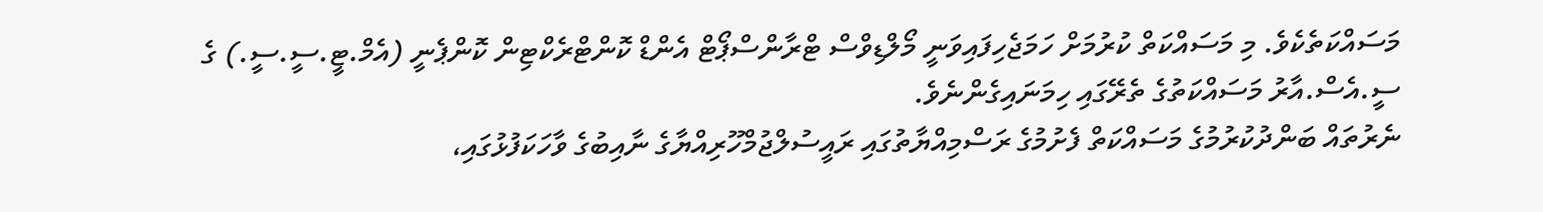މަސައްކަތެކެވެ. މި މަސައްކަތް ކުރުމަށް ހަމަޖެހިފައިވަނީ މޯލްޑިވްސް ޓްރާންސްޕޯޓް އެންޑް ކޮންޓްރެކްޓިން ކޮންޕެނީ (އެމް.ޓީ.ސީ.ސީ.) ގެ ސީ.އެސް.އާރު މަސައްކަތުގެ ތެރޭގައި ހިމަނައިގެންނެވެ.
ނެރުތައް ބަންދުކުރުމުގެ މަސައްކަތް ފެށުމުގެ ރަސްމިއްޔާތުގައި ރައީސުލްޖުމްހޫރިއްޔާގެ ނާއިބުގެ ވާހަކަފުޅުގައި،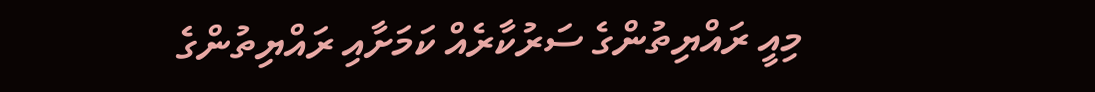މިއީ ރައްޔިތުންގެ ސަރުކާރެއް ކަމަށާއި ރައްޔިތުންގެ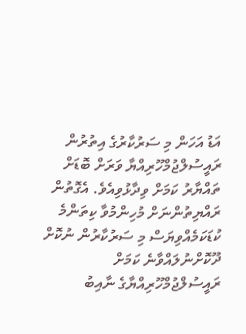އަޑު އަހަން މި ސަރުކާރުގެ އިތުރުން ރައީސުލްޖުމްހޫރިއްޔާ ވަރަށް ބޮޑަށް ތައްޔާރު ކަމަށް ވިދާޅުވިއެވެ. އެގޮތުން ރައްޔިތުންނަށް މުހިންމުވާ ކިތަންމެ ކުޑަކަމެއްވިޔަސް މި ސަރުކާރުން ނުކޮށް ދޫކޮށްނުލައްވާނެ ކަމަށް ރައީސުލްޖުމްހޫރިއްޔާގެ ނާއިބު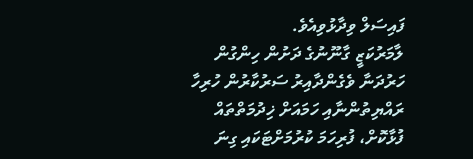ފައިސަލް ވިދާޅުވިއެވެ.
ލާމަރުކަޒީ ގާނޫނުގެ ދަށުން ހިންގުން ހަރުދަނާ ވެގެންދާއިރު ސަރުކާރުން ހުރިހާ ރައްޔިތުންނާއި ހަމައަށް ޚިދުމަތްތައް ފުޅާކޮށް، ފުރިހަމަ ކުރުމަށްޓަކައި ގިނަ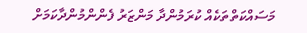މަސައްކަތްތަކެއް ކުރަމުންދާ މަންޒަރު ފެންންމުންދާކަމަށް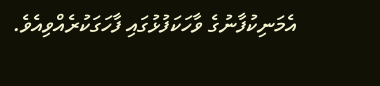އެމަނިކުފާނުގެ ވާހަކަފުޅުގައި ފާހަގަކުރެއްވިއެވެ.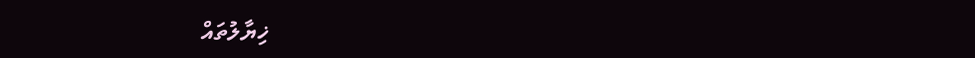ޚިޔާލުތައް